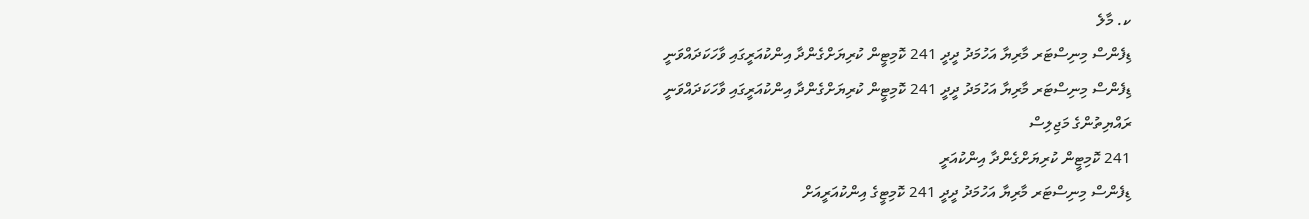ކ. މާލެ
ޑިފެންސް މިނިސްޓަރ މާރިޔާ އަހުމަދު ދީދީ 241 ކޮމިޓީން ކުރިޔަށްގެންދާ އިންކުއަރީގައި ވާހަކަދައްވަނީ
ޑިފެންސް މިނިސްޓަރ މާރިޔާ އަހުމަދު ދީދީ 241 ކޮމިޓީން ކުރިޔަށްގެންދާ އިންކުއަރީގައި ވާހަކަދައްވަނީ
ރައްޔިތުންގެ މަޖިލިސް
241 ކޮމިޓީން ކުރިޔަށްގެންދާ އިންކުއަރީ
ޑިފެންސް މިނިސްޓަރ މާރިޔާ އަހުމަދު ދީދީ 241 ކޮމިޓީގެ އިންކުއަރީއަށް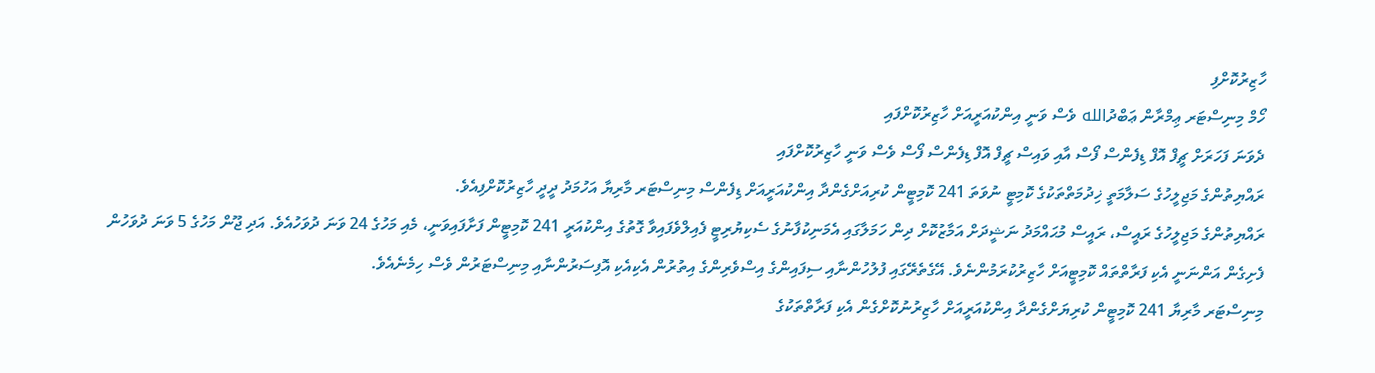ހާޒިރުކޮށްފި
ހޯމް މިނިސްޓަރ ޢިމްރާން ޢަބްދުالله ވެސް ވަނީ އިންކުއަރީއަށް ހާޒިރުކޮށްފައި
ދެވަނަ ފަހަރަށް ޗީފް އޮފް ޑިފެންސް ފޯސް އާއި ވައިސް ޗީފް އޮފް ޑިފެންސް ފޯސް ވެސް ވަނީ ހާޒިރުކޮށްފައި
ރައްޔިތުންގެ މަޖިލީހުގެ ސަލާމަތީ ޚިދުމަތްތަކުގެ ކޮމިޓީ ނުވަތަ 241 ކޮމިޓީން ކުރިއަށްގެންދާ އިންކުއަރީއަށް ޑިފެންސް މިނިސްޓަރ މާރިޔާ އަހުމަދު ދީދީ ހާޒިރުކޮށްފިއެވެ.
ރައްޔިތުންގެ މަޖިލީހުގެ ރައީސް، ރައީސް މުޙައްމަދު ނަޝީދަށް އަމާޒުކޮށް ދިން ހަމަލާގައި އެމަނިކުފާނުގެ ސެކިޔުރިޓީ ފެއިލްވެފައިވާ ގޮތުގެ އިންކުއަރީ 241 ކޮމިޓީން ފަށާފައިވަނީ، މެއި މަހުގެ 24 ވަނަ ދުވަހުއެވެ. އަދި ޖޫން މަހުގެ 5 ވަނަ ދުވަހުން ފެށިގެން އަންނަނީ އެކި ފަރާތްތައް ކޮމިޓީއަށް ހާޒިރުކުރަމުންނެވެ. އޭގެތެރޭގައި ފުލުހުންނާއި ސިފައިންގެ އިސްވެރިންގެ އިތުރުން އެކިއެކި އޮފިސަރުންނާއި މިނިސްޓަރުން ވެސް ހިމެނެއެވެ.
މިނިސްޓަރ މާރިޔާ 241 ކޮމިޓީން ކުރިޔަށްގެންދާ އިންކުއަރީއަށް ހާޒިރުނުކޮށްގެން އެކި ފަރާތްތަކުގެ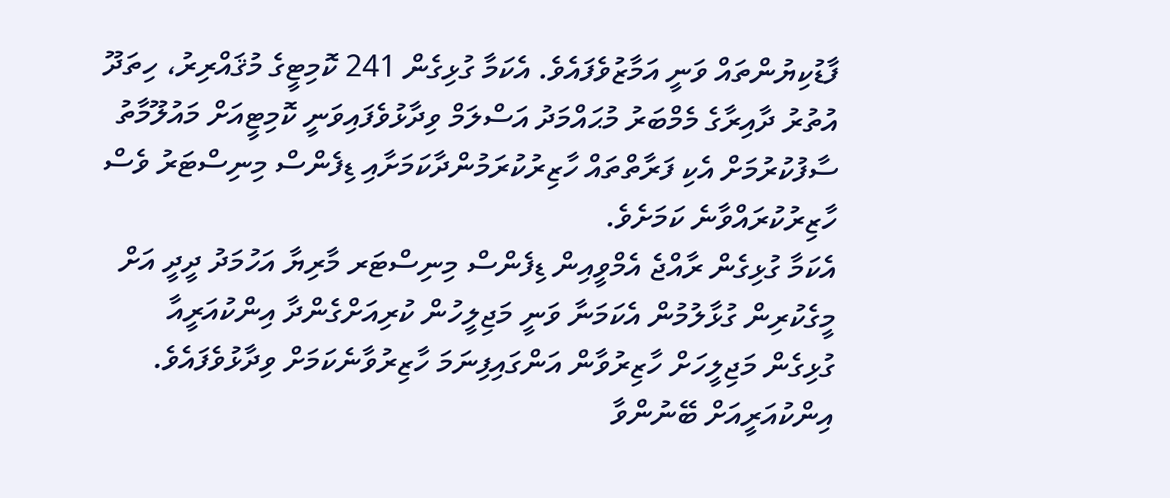ފާޑުކިޔުންތައް ވަނީ އަމާޒުވެފައެވެ. އެކަމާ ގުޅިގެން 241 ކޮމިޓީގެ މުޤައްރިރު، ހިތަދޫ އުތުރު ދާއިރާގެ މެމްބަރު މުޙައްމަދު އަސްލަމް ވިދާޅުވެފައިވަނީ ކޮމިޓީއަށް މައުލޫމާތު ސާފުކުރުމަށް އެކި ފަރާތްތައް ހާޒިރުކުރަމުންދާކަމަށާއި ޑިފެންސް މިނިސްޓަރު ވެސް ހާޒިރުކުރައްވާނެ ކަމަށެވެ.
އެކަމާ ގުޅިގެން ރާއްޖެ އެމްވީއިން ޑިފެންސް މިނިސްޓަރ މާރިޔާ އަހުމަދު ދީދީ އަށް މީގެކުރިން ގުޅާލުމުން އެކަމަނާ ވަނީ މަޖިލީހުން ކުރިއަށްގެންދާ އިންކުއަރީއާ ގުޅިގެން މަޖިލީހަށް ހާޒިރުވާން އަންގައިފިނަމަ ހާޒިރުވާނެކަމަށް ވިދާޅުވެފައެވެ.
އިންކުއަރީއަށް ބޭނުންވާ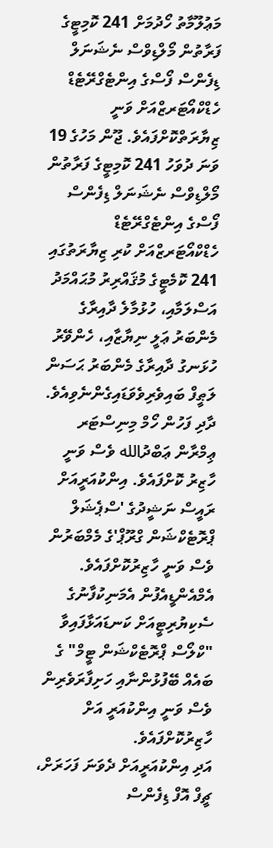މަޢުލޫމާތު ހޯދުމަށް 241 ކޮމިޓީގެ ފަރާތުން މޯލްޑިވްސް ނެޝަނަލް ޑިފެންސް ފޯސްގެ އިންޓެގްރޭޓެޑް ހެޑްކްއޯޓަރޒްއަށް ވަނީ ޒިޔާރަތްކޮށްފައެވެ. ޖޫން މަހުގެ 19 ވަނަ ދުވަހު 241 ކޮމިޓީގެ ފަރާތުން މޯލްޑިވްސް ނެޝަނަލް ޑިފެންސް ފޯސްގެ އިންޓެގްރޭޓެޑް ހެޑްކްއޯޓަރޒްއަށް ކުރި ޒިޔާރަތުގައި 241 ކޮމެޓީގެ މުޤައްރިރު މުޙައްމަދު އަސްލަމާއި، ހުޅުމާލެ ދާއިރާގެ މެންބަރު ޢަލީ ނިޔާޒާއި، ހެންވޭރު ހުޅަނގު ދާއިރާގެ މެންބަރު ޙަސަން ލަޠީފް ބައިވެރިވެވަޑައިގެންނެވިއެވެ.
ދާދި ފަހުން ހޯމް މިނިސްޓަރ ޢިމްރާން ޢަބްދުالله ވެސް ވަނީ ހާޒިރު ކޮށްފައެވެ. އިންކުއަރީއަށް ރައީސް ނަޝީދުގެ 'ސްޕެޝަލް ޕްރޮޓެކްޝަން ގްރޫޕް'ގެ މެމްބަރުން ވެސް ވަނީ ހާޒިރުކޮށްފައެވެ. އެމްއެންޑީއެފުން އެމަނިކުފާނުގެ ސެކިޔުރިޓީއަށް ކަނޑައަޅާފައިވާ "ކްލޯސް ޕްރޮޓެކްޝަން ޓީމް" ގެ ބައެއް ބޭފުޅުންނާއި ހަށިފާރަވެރިން ވެސް ވަނީ އިންކުއަރީ އަށް ހާޒިރުކޮށްފައެވެ.
އަދި އިންކުއަރީއަށް ދެވަނަ ފަހަރަށް، ޗީފް އޮފް ޑިފެންސް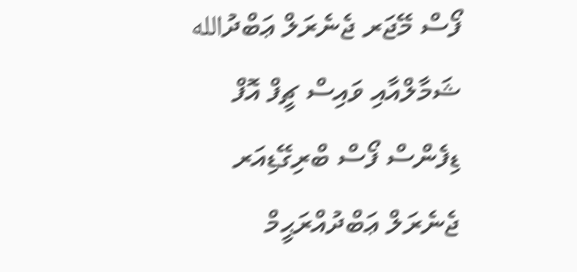ފޯސް މޭޖަރ ޖެނެރަލް ޢަބްދުالله ޝަމާލްއާއި ވައިސް ޗީފް އޮފް ޑިފެންސް ފޯސް ބްރިގޭޑިއަރ ޖެނެރަލް ޢަބްދުއްރަޙީމް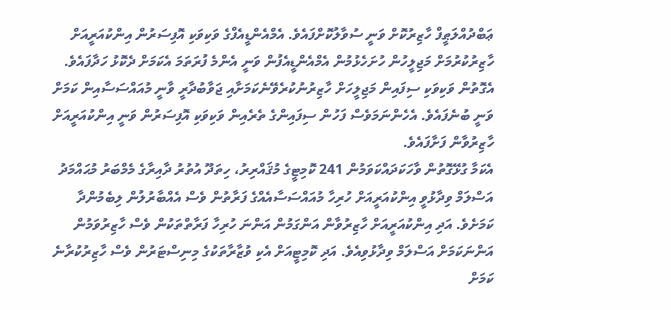ޢަބްދުއްލަޠީފް ހާޒިރުކޮށް ވަނީ ސުވާލުކޮށްފައެވެ. އެމްއެންޑީއެފްގެ ވަކިވަކި އޮފިސަރުން އިންކުއަރީއަށް ހާޒިރުކުރުމަށް މަޖިލީހުން ހުށަހެޅުމުން އެމްއެންޑީއެފުން ވަނީ އެންމެ ފުރަތަމަ އެކަމަށް ދެކޮޅު ހަދާފައެވެ. އެގޮތުން ވަކިވަކި ސިފައިން މަޖިލީހަށް ހާޒިރުނުކުރެވޭނެކަމަށާއި ޖަވާބުދާރީ ވާނީ މުއައްސަސާއިން ކަމަށް ވަނީ ބުނެފައެވެ. އެހެންނަމަވެސް ފަހުން ސިފައިންގެ ތެރެއިން ވަކިވަކި އޮފިސަރުން ވަނީ އިންކުއަރީއަށް ހާޒިރުވާން ފަށާފައެވެ.
އެކަމާ ގުޅޭގޮތުން ވާހަކަދައްކަވަމުން 241 ކޮމިޓީގެ މުޤައްރިރު، ހިތަދޫ އުތުރު ދާއިރާގެ މެމްބަރު މުޙައްމަދު އަސްލަމް ވިދާޅުވީ އިންކުއަރީއަށް ހުރިހާ މުއައްސަސާއެއްގެ ފަރާތުން ވެސް އެއްބާރުލުން ލިބެމުންދާ ކަމަށެވެ. އަދި އިންކުއަރީއަށް ހާޒިރުވާން އަންގަމުން އަންނަ ހުރިހާ ފަރާތްތަކުން ވެސް ހާޒިރުވަމުން އަންނަކަމަށް އަސްލަމް ވިދާޅުވިއެވެ. އަދި ކޮމިޓީއަށް އެކި ވުޒާރާތަކުގެ މިނިސްޓަރުން ވެސް ހާޒިރުކުރާނެ ކަމަށް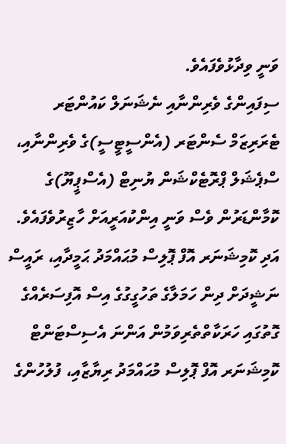ވަނީ ވިދާޅުވެފައެވެ.
ސިފައިންގެ ވެރިންނާއި ނެޝަނަލް ކައުންޓަރ ޓެރަރިޒަމް ސެންޓަރ (އެންސީޓީސީ)ގެ ވެރިންނާއި، ސްޕެޝަލް ޕްރޮޓެކްޝަން ޔުނިޓް (އެސްޕީޔޫ)ގެ ކޮމާންޑަރުން ވެސް ވަނީ އިންކުއަރީއަށް ހާޒިރުވެފައެވެ. އަދި ކޮމިޝަނަރ އޮފް ޕޮލިސް މުޙައްމަދު ޙަމީދާއި، ރައީސް ނަޝީދަށް ދިން ހަމަލާގެ ތަހުގީގުގެ އިސް އޮފިސަރެއްގެ ގޮތުގައި ހަރަކާތްތެރިވަމުން އަންނަ އެސިސްޓަންޓް ކޮމިޝަނަރ އޮފް ޕޮލިސް މުޙައްމަދު ރިޔާޒާއި، ފުލުހުންގެ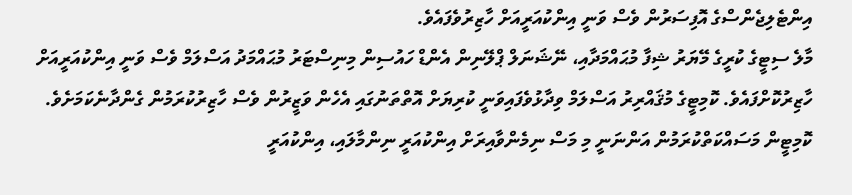އިންޓެލިޖެންސްގެ އޮފިސަރުން ވެސް ވަނީ އިންކުއަރީއަށް ހާޒިރުވެފައެވެ.
މާލެ ސިޓީގެ ކުރީގެ މޭޔަރު ޝިފާ މުޙައްމަދާއި، ނޭޝަނަލް ޕްލޭނިން އެންޑް ހައުސިން މިނިސްޓަރު މުޙައްމަދު އަސްލަމް ވެސް ވަނީ އިންކުއަރީއަށް ހާޒިރުކޮށްފައެވެ. ކޮމިޓީގެ މުޤައްރިރު އަސްލަމް ވިދާޅުވެފައިވަނީ ކުރިޔަށް އޮތްތަނުގައި އެހެން ވަޒީރުން ވެސް ހާޒިރުކުރަމުން ގެންދާނެކަމަށެވެ.
ކޮމިޓީން މަސައްކަތްކުރަމުން އަންނަނީ މި މަސް ނިމެންވާއިރަށް އިންކުއަރީ ނިންމާލައި، އިންކުއަރީ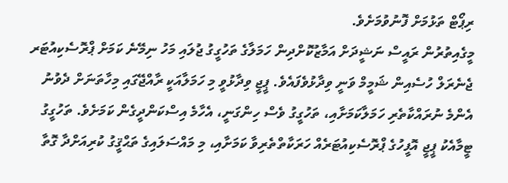ރިޕޯޓް ތަޅުމަށް ފޮނުވުމަށެވެ.
މީގެއިތުރުން ރައީސް ނަޝީދަށް އަމާޒުކޮށްދިން ހަމަލާގެ ތަހުގީގު ޖުލައި މަހު ނިމޭނެ ކަމަށް ޕްރޮސެކިއުޓަރ ޖެނެރަލް ހުސެއިން ޝަމީމް ވަނީ ވިދާޅުވެފައެވެ. ޕީޖީ ވިދާޅުވީ މި ހަމަލާއަކީ ރާއްޖޭގައި މިހާތަނަށް ދެވުނު އެންމެ ނުރައްކާތެރި ހަމަލާކަމަށާއި، ތަހުގީގު ވެސް ހިންގަނީ، އެހާމެ އިސްކަންދީގެން ކަމަށެވެ. ތަހުގީގު ޓީމާއެކު ޕީޖީ އޮފީހުގެ ޕްރޮސެކިއުޓަރެއް ހަރަކާތްތެރިވާ ކަމަށާއި، މި މައްސަލައިގެ ތަޙްޤީގު ކުރިއަށްދާ ގޮތާ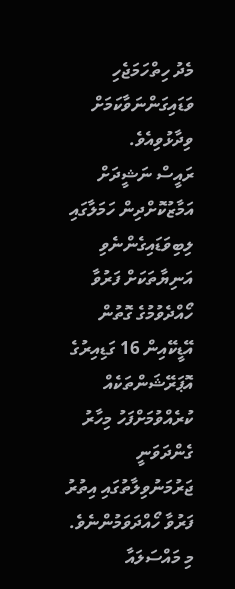މެދު ހިތްހަމަޖެހި ވަޑައިގަންނަވާކަމަށް ވިދާޅުވިއެވެ.
ރައީސް ނަޝީދަށް އަމާޒުކޮށްދިން ހަމަލާގައި ލިބިވަޑައިގެންނެވި އަނިޔާތަކަށް ފަރުވާ ހޯއްދެވުމުގެ ގޮތުން އޭޑީކޭއިން 16 ގަޑިއިރުގެ އޮޕަރޭޝަންތަކެއް ކުރެއްވުމަށްފަހު މިހާރު ގެންދަވަނީ ޖަރުމަނުވިލާތުގައި އިތުރު ފަރުވާ ހޯއްދަވަމުންނެވެ.
މި މައްސަލައާ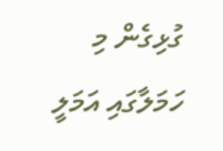ގުޅިގެން މި ހަމަލާގައި އަމަލީ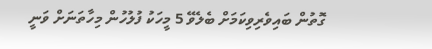ގޮތުން ބައިވެރިވިކަމަށް ބެލެވޭ 5 މީހަކު ފުލުހުން މިހާތަނަށް ވަނީ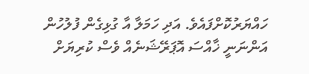ހައްޔަރުކޮށްފައެވެ. އަދި ހަމަލާ އާ ގުޅިގެން ފުލުހުން އަންނަނީ ޚާއްސަ އޮޕަރޭޝަނެއް ވެސް ކުރިޔަށް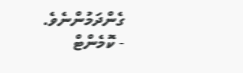ގެންދަމުންނެވެ.
- ކޮމެންޓް